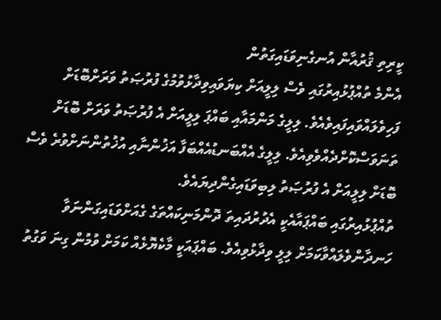ކީރިތި ޤުރުއާން އުނގެނިވަޑައިގަތުން
އެންމެ ތުއްޕުޅުއިރުގައި ވެސް ލިލީއަށް ކިޔަވައިވިދާޅުވުމުގެ ފުރުޞަތު ވަރަށްބޮޑަށް ފަހިވެލައްވައިފައިވެއެވެ. ލިލީގެ މަންމައާއި ބައްޕަ ލިލީއަށް އެ ފުރުޞަތު ވަރަށް ބޮޑަށް ތަނަވަސްކޮށްދެއްވެވިއެވެ. ލިލީގެ އެއްބަނޑުއެއްބަފާ އަޚުންނާއި އުޚުތުންނަށްވުރެ ވެސް ބޮޑަށް ލިލީއަށް އެ ފުރުޞަތު ލިބިވަޑައިގެންދިޔައެވެ.
ތުއްޕުޅުއިރުގައި ބައްޕައާއެކީ އެދުރުދައިތަ ދޮންމަނިކައްތަގެ ގެއަށްވަޑައިގަންނަވާ ހަނދާންވެލައްވާކަމަށް ލިލީ ވިދާޅުވިއެވެ. ބައްޕައަކީ މާކެޔޮޅެއް ކަމަށް ވުމުން ގިނަ ވަގުތު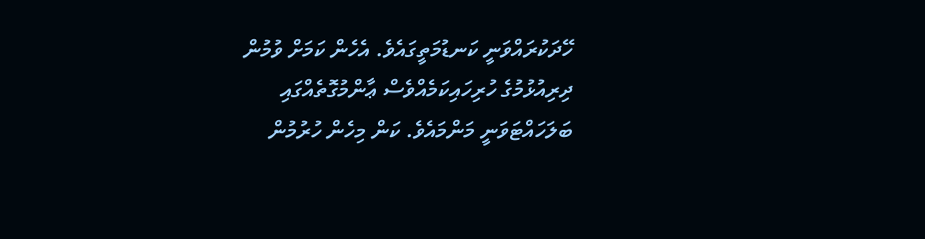ހޭދަކުރައްވަނީ ކަނޑުމަތީގައެވެ. އެހެން ކަމަށް ވުމުން ދިރިއުޅުމުގެ ހުރިހައިކަމެއްވެސް ޢާންމުގޮތެއްގައި ބަލަހައްޓަވަނީ މަންމައެވެ. ކަން މިހެން ހުރުމުން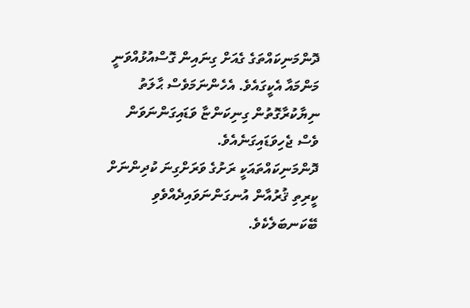ދޮންމަނިކައްތަގެ ގެއަށް ގިނައިން ގޮސްއުޅުއްވަނީ މަންމައާ އެކީގައެވެ. އެހެންނަމަވެސް ޙާލަތު ނިޔާކުރާގޮތުން ގިނިކަންޏާ ވަޑައިގަންނަވަން ވެސް ޖެހިވަޑައިގަނެއެވެ.
ދޮންމަނިކައްތައަކީ ރަށުގެ ވަރަށްގިނަ ކުދިންނަށް ކީރިތި ޤުރުއާން އުނގަންނަވައިދެއްވެވި ބޭކަނބަލެކެވެ.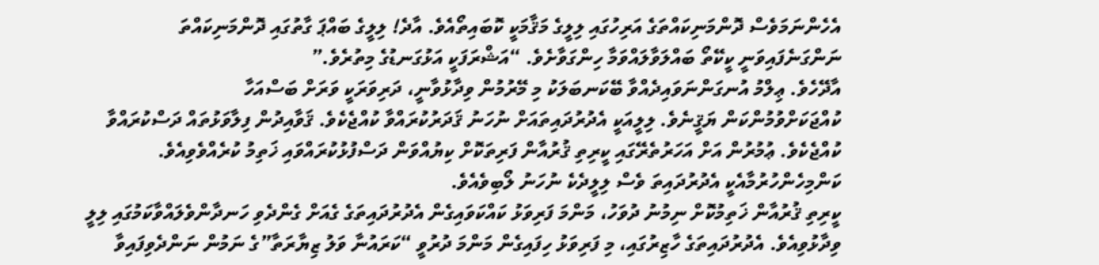އެހެންނަމަވެސް ދޮންމަނިކައްތަގެ އަރިހުގައި ލިލީގެ މަޤާމަކީ ކޮބައިތޯއެވެ. އާދެ! ލިލީގެ ބައްޕަ ގާތުގައި ދޮންމަނިކައްތަ ނަންގަނެފައިވަނީ ކީކޭތޯ ބައްލަވާލައްވަމާ ހިންގަވާށެވެ. “އަޝްރަފަކީ އަޅުގަނޑުގެ މިތުރެވެ.”
އާދޭހެވެ. ޢިލްމު އުނގަންނަވައިދެއްވާ ބޭކަނބަލަކު މި މޭރުމުން ވިދާޅުވާނީ، ދަރިވަރަކީ ވަރަށް ބަސްއަހާ
ކުއްޖަކަށްވުމުންކަން ޔަޤީނެވެ. ލިލީއަކީ އެދުރުދައިތައަށް ނުހަނު ޤަދަރުކުރައްވާ ކުއްޖެކެވެ. ޤަވާއިދުން ފިލާވަޅުތައް ދަސްކުރައްވާ ކުއްޖެކެވެ. ޢުމުރުން އަށް އަހަރުތެރޭގައި ކީރިތި ޤުރުއާން ފަރިތަކޮށް ކިޔުއްވަން ދަސްފުޅުކުރައްވައި ޚަތިމު ކުރެއްވެވިއެވެ. ކަންމިހެންހުރުމާއެކީ އެދުރުދައިތަ ވެސް ލިލީދެކެ ނުހަނު ލޯބިވެއެވެ.
ކީރިތި ޤުރުއާން ޚަތިމުކޮށް ނިމުނު ދުވަހު، މަންމަ ފަރިވަޅު ކައްކަވައިގެން އެދުރުދައިތަގެ ގެއަށް ގެންދެވި ހަނދާންވެލައްވާކަމުގައި ލިލީ ވިދާޅުވިއެވެ. އެދުރުދައިތަގެ ހާޒިރުގައި، މި ފަރިވަޅު ހިފައިގެން މަންމަ ދުރުވީ “ކަރައުނާ ވަލު ޒިޔާރަތާ”ގެ ނަމުން ނަންދެވިފައިވާ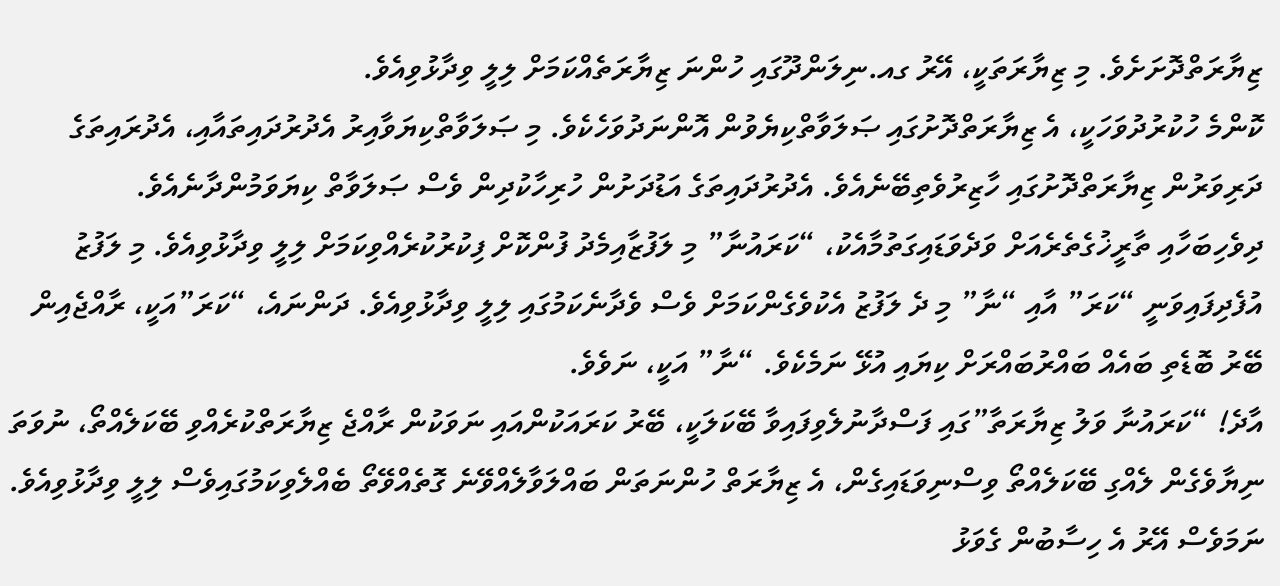ޒިޔާރަތްދޮށަށެވެ. މި ޒިޔާރަތަކީ، އޭރު ގއ.ނިލަންދޫގައި ހުންނަ ޒިޔާރަތެއްކަމަށް ލިލީ ވިދާޅުވިއެވެ.
ކޮންމެ ހުކުރުދުވަހަކީ، އެ ޒިޔާރަތްދޮށުގައި ޞަލަވާތްކިޔެވުން އޮންނަދުވަހެކެވެ. މި ޞަލަވާތްކިޔަވާއިރު އެދުރުދައިތައާއި، އެދުރައިތަގެ ދަރިވަރުން ޒިޔާރަތްދޮށުގައި ހާޒިރުވެތިބޭނެއެވެ. އެދުރުދައިތަގެ އަޑުދަށުން ހުރިހާކުދިން ވެސް ޞަލަވާތް ކިޔަވަމުންދާނެއެވެ.
ދިވެހިބަހާއި ތާރީޚުގެތެރެއަށް ވަދެވަޑައިގަތުމާއެކު، “ކަރައުނާ” މި ލަފުޒާއިމެދު ފުންކޮށް ފިކުރުކުރެއްވިކަމަށް ލިލީ ވިދާޅުވިއެވެ. މި ލަފުޒު އުފެދިފައިވަނީ “ކަރަ” އާއި “ނާ” މި ދެ ލަފުޒު އެކުވެގެންކަމަށް ވެސް ވެދާނެކަމުގައި ލިލީ ވިދާޅުވިއެވެ. ދަންނައެ، “ކަރަ”އަކީ، ރާއްޖެއިން ބޭރު ބޮޑެތި ބައެއް ބައްރުބައްރަށް ކިޔައި އުޅޭ ނަމެކެވެ. “ނާ” އަކީ، ނަވެވެ.
އާދެ! “ކަރައުނާ ވަލު ޒިޔާރަތާ”ގައި ފަސްދާނުލެވިފައިވާ ބޭކަލަކީ، ބޭރު ކަރައަކުންއައި ނަވަކުން ރާއްޖެ ޒިޔާރަތްކުރެއްވި ބޭކަލެއްތޯ، ނުވަތަ ނިޔާވެގެން ލެއްގި ބޭކަލެއްތޯ ވިސްނިވަޑައިގެން، އެ ޒިޔާރަތް ހުންނަތަން ބައްލަވާލެއްވޭނެ ގޮތެއްވޭތޯ ބެއްލެވިކަމުގައިވެސް ލިލީ ވިދާޅުވިއެވެ. ނަމަވެސް އޭރު އެ ހިސާބުން ގެވަޅު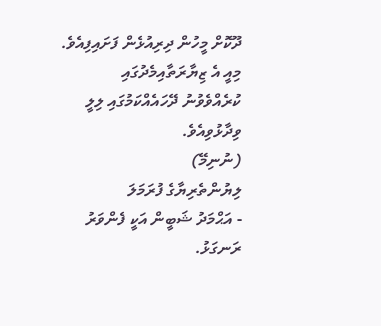ދޫކޮށް މީހުން ދިރިއުޅެން ފަށައިފިއެވެ. މިއީ އެ ޒިޔާރަތާއިމެދުގައި ކުރެއްވެވުނު ދޭހައެއްކަމުގައި ލިލީ ވިދާޅުވިއެވެ.
(ނުނިމޭ)
ލިޔުންތެރިޔާގެ ފުރަމަލަ
- އަޙްމަދު ޝަބީން އަކީ ފެންވަރު ރަނގަޅު.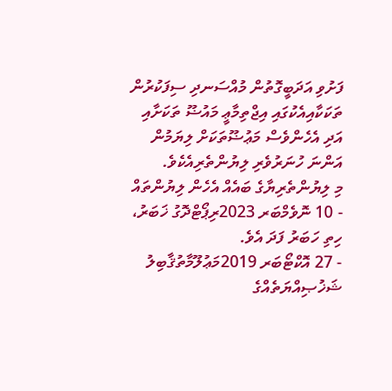ފަށުވި އަދަބީގޮތުން މުއްސަނދި ސިފަކުރުން ތަކަކާއިއެކުގައި އިޖްތިމާޢީ މައުޟޫ ތަކަށާއި އަދި އެހެންވެސް މަޢުޟޫތަކަށް ލިޔަމުން އަންނަ ހުނަރުވެރި ލިޔުންތެރިއެކެވެ.
މި ލިޔުންތެރިޔާގެ ބައެއް އެހެން ލިޔުންތައް
- 10 ނޮވެމްބަރ 2023ރިޕޯޓްދޮގު ޚަބަރު، ހިތި ހަބަރު ފަދަ އެވެ.
- 27 އޮކްޓޯބަރ 2019މަޢުލޫމާތުޤާބިލު ޝަޚުޞިއްޔަތެއްގެ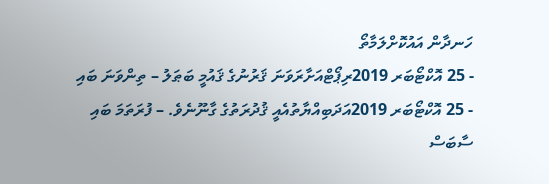ހަނދާން އައުކޮށްލަމާތޯ
- 25 އޮކްޓޯބަރ 2019ރިޕޯޓްއަށާރަވަނަ ޤަރުނުގެ ޤައުމީ ބަޠަލު – ތިންވަނަ ބައި
- 25 އޮކްޓޯބަރ 2019އަދަބިއްޔާތުއެއީ ޤުދުރަތުގެ ގާނޫނެވެ. – ފުރަތަމަ ބައި
ސާބަސް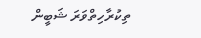ތިކުރާހިތްވަރަ ޝަބީން